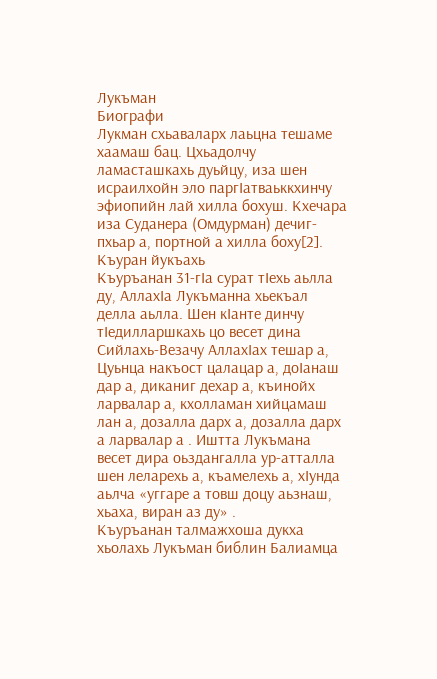Лукъман
Биографи
Лукман схьаваларх лаьцна тешаме хаамаш бац. Цхьадолчу ламасташкахь дуьйцу, иза шен исраилхойн эло паргӀатваьккхинчу эфиопийн лай хилла бохуш. Кхечара иза Суданера (Омдурман) дечиг-пхьар а, портной а хилла боху[2].
Къуран йукъахь
Къуръанан 31-гӀа сурат тӀехь аьлла ду, АллахӀа Лукъманна хьекъал делла аьлла. Шен кӀанте динчу тӀедилларшкахь цо весет дина Сийлахь-Везачу АллахӀах тешар а, Цуьнца накъост цалацар а, доӀанаш дар а, диканиг дехар а, къинойх ларвалар а, кхолламан хийцамаш лан а, дозалла дарх а, дозалла дарх а ларвалар а . Иштта Лукъмана весет дира оьздангалла ур-атталла шен леларехь а, къамелехь а, хӀунда аьлча «уггаре а товш доцу аьзнаш, хьаха, виран аз ду» .
Къуръанан талмажхоша дукха хьолахь Лукъман библин Балиамца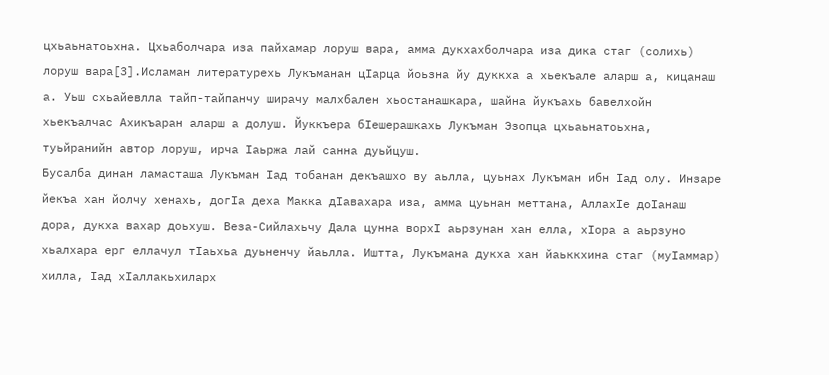цхьаьнатоьхна. Цхьаболчара иза пайхамар лоруш вара, амма дукхахболчара иза дика стаг (солихь) лоруш вара[3].Исламан литературехь Лукъманан цӀарца йоьзна йу дуккха а хьекъале аларш а, кицанаш а. Уьш схьайевлла тайп-тайпанчу ширачу малхбален хьостанашкара, шайна йукъахь бавелхойн хьекъалчас Ахикъаран аларш а долуш. Йуккъера бӀешерашкахь Лукъман Эзопца цхьаьнатоьхна, туьйранийн автор лоруш, ирча Ӏаьржа лай санна дуьйцуш.
Бусалба динан ламасташа Лукъман Ӏад тобанан декъашхо ву аьлла, цуьнах Лукъман ибн Ӏад олу. Инзаре йекъа хан йолчу хенахь, догӀа деха Макка дӀавахара иза, амма цуьнан меттана, АллахӀе доӀанаш дора, дукха вахар доьхуш. Веза-Сийлахьчу Дала цунна ворхӀ аьрзунан хан елла, хӀора а аьрзуно хьалхара ерг еллачул тӀаьхьа дуьненчу йаьлла. Иштта, Лукъмана дукха хан йаьккхина стаг (муӀаммар) хилла, Ӏад хӀаллакьхиларх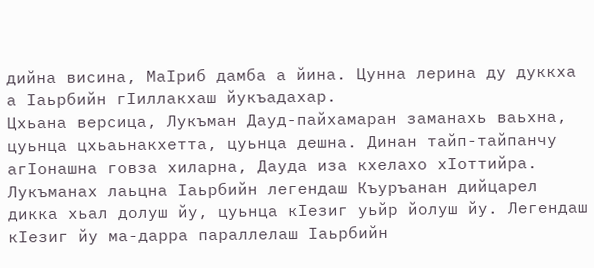дийна висина, МаӀриб дамба а йина. Цунна лерина ду дуккха а Ӏаьрбийн гӀиллакхаш йукъадахар.
Цхьана версица, Лукъман Дауд-пайхамаран заманахь ваьхна, цуьнца цхьаьнакхетта, цуьнца дешна. Динан тайп-тайпанчу агӀонашна говза хиларна, Дауда иза кхелахо хӀоттийра.
Лукъманах лаьцна Ӏаьрбийн легендаш Къуръанан дийцарел дикка хьал долуш йу, цуьнца кӀезиг уьйр йолуш йу. Легендаш кӀезиг йу ма-дарра параллелаш Ӏаьрбийн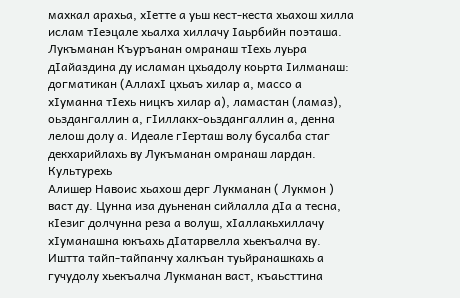махкал арахьа, хӀетте а уьш кест-кеста хьахош хилла ислам тӀеэцале хьалха хиллачу Ӏаьрбийн поэташа.
Лукъманан Къуръанан омранаш тӀехь луьра дӀайаздина ду исламан цхьадолу коьрта Ӏилманаш: догматикан (АллахӀ цхьаъ хилар а, массо а хӀуманна тӀехь ницкъ хилар а), ламастан (ламаз), оьздангаллин а, гӀиллакх-оьздангаллин а, денна лелош долу а. Идеале гӀерташ волу бусалба стаг декхарийлахь ву Лукъманан омранаш лардан.
Культурехь
Алишер Навоис хьахош дерг Лукманан ( Лукмон ) васт ду. Цунна иза дуьненан сийлалла дӀа а тесна, кӀезиг долчунна реза а волуш, хӀаллакьхиллачу хӀуманашна юкъахь дӀатарвелла хьекъалча ву. Иштта тайп-тайпанчу халкъан туьйранашкахь а гучудолу хьекъалча Лукманан васт, къаьсттина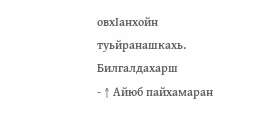овхӀанхойн туьйранашкахь.
Билгалдахарш
- ↑ Айюб пайхамаран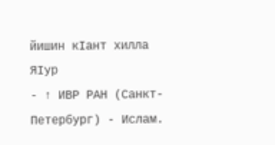йишин кӀант хилла ЯӀур
- ↑ ИВР РАН (Санкт-Петербург) - Ислам.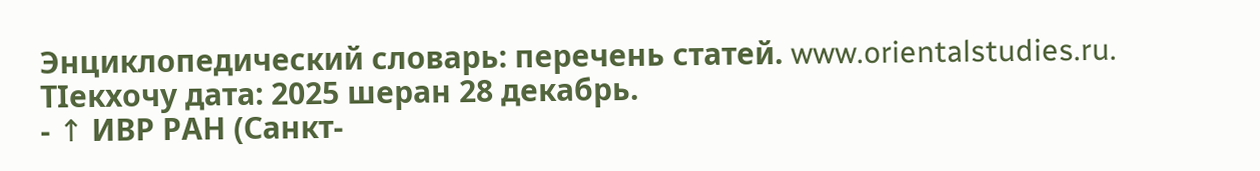Энциклопедический словарь: перечень статей. www.orientalstudies.ru. ТӀекхочу дата: 2025 шеран 28 декабрь.
- ↑ ИВР РАН (Санкт-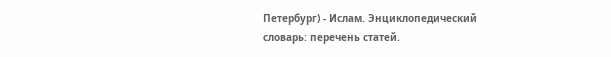Петербург) - Ислам. Энциклопедический словарь: перечень статей.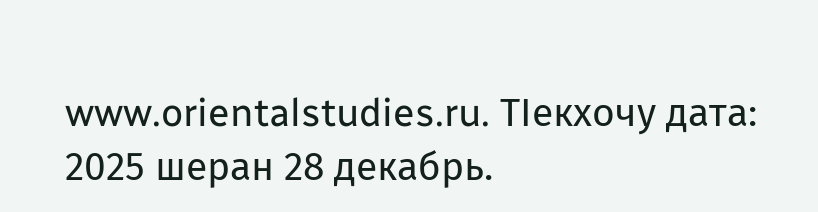www.orientalstudies.ru. ТӀекхочу дата: 2025 шеран 28 декабрь.